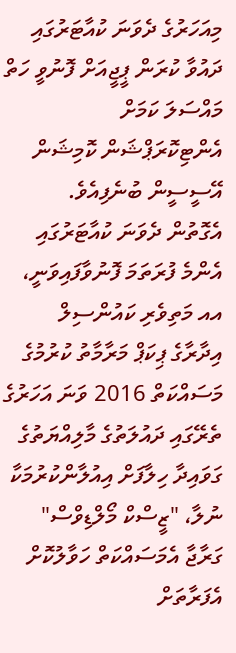މިއަހަރުގެ ދެވަނަ ކުއާޓަރުގައި ދައުވާ ކުރަން ޕީޖީއަށް ފޮނުވީ ހަތް މައްސަލަ ކަމަށް އެންޓިކޮރަޕްޝަން ކޮމިޝަން އޭސީސީން ބުނެފިއެވެ.
އެގޮތުން ދެވަނަ ކުއާޓަރުގައި އެންމެ ފުރަތަމަ ފޮނުވާފައިވަނީ، އއ މަތިވެރި ކައުންސިލް އިދާރާގެ ޕިކަޕް މަރާމާތު ކުރުމުގެ މަސައްކަތް 2016 ވަނަ އަހަރުގެ ތެރޭގައި ދައުލަތުގެ މާލިއްޔަތުގެ ގަވައިދާ ހިލާފަށް އިއުލާންކުރުމަކާ ނުލާ، "ޒީސްކް މޯލްޑިވްސް" ގަރާޖާ އެމަސައްކަތް ހަވާލުކޮށް އެފަރާތަށް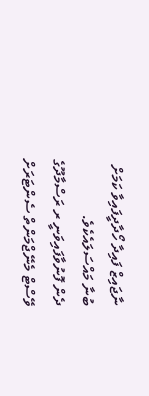ނާޖައިޒް ފައިދާ ހޯދާދީފައިވާ ކަމަށް ބުނާ މައްސަލައެކެވެ.
ދެން ފޮނުވާފައިވަނީ ރ ރަސްމާދޫގެ ވޭސްޓް މެނޭޖްމަންތް ސެންޓަރަށް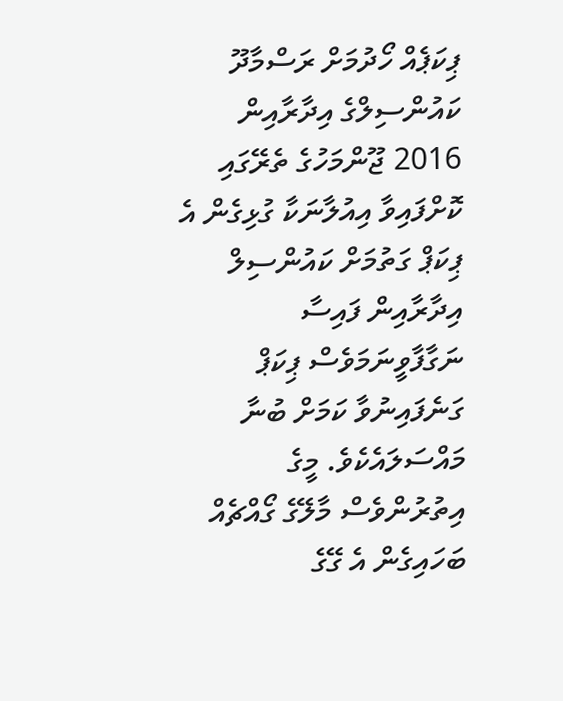ޕިކަޕެއް ހޯދުމަށް ރަސްމާދޫ ކައުންސިލްގެ އިދާރާއިން 2016 ޖޫންމަހުގެ ތެރޭގައި ކޮށްފައިވާ އިއުލާނަކާ ގުޅިގެން އެ ޕިކަޕް ގަތުމަށް ކައުންސިލް އިދާރާއިން ފައިސާ ނަގާފާވީނަމަވެސް ޕިކަޕް ގަނެފައިނުވާ ކަމަށް ބުނާ މައްސަލައެކެވެ. މީގެ އިތުރުންވެސް މާލޭގެ ގޯއްޗެއް ބަހައިގެން އެ ގޭގެ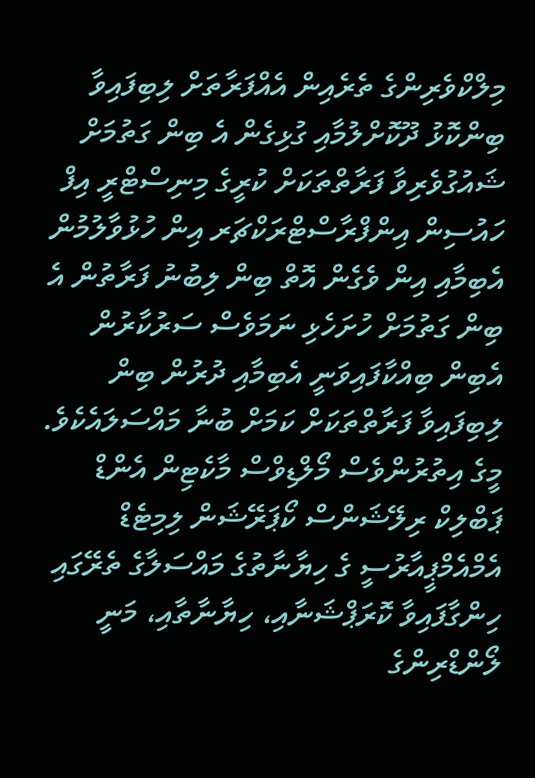މިލްކްވެރިންގެ ތެރެއިން އެއްފަރާތަށް ލިބިފައިވާ ބިންކޮޅު ދޫކޮށްލުމާއި ގުޅިގެން އެ ބިން ގަތުމަށް ޝައުގުވެރިވާ ފަރާތްތަކަށް ކުރީގެ މިނިސްޓްރީ އިފް ހައުސިން އިންފްރާސްޓްރަކްޗަރ އިން ހުޅުވާލުމުން އެބިމާއި އިން ވެގެން އޮތް ބިން ލިބުނު ފަރާތުން އެ ބިން ގަތުމަށް ހުށަހެޅި ނަމަވެސް ސަރުކާރުން އެބިން ބިއްކާފައިވަނީ އެބިމާއި ދުރުން ބިން ލިބިފައިވާ ފަރާތްތަކަށް ކަމަށް ބުނާ މައްސަލައެކެވެ.
މީގެ އިތުރުންވެސް މޯލްޑިވްސް މާކެޓިން އެންޑް ޕަބްލިކް ރިލޭޝަންސް ކޯޕަރޭޝަން ލިމިޓެޑް އެމްއެމްޕީއާރުސީ ގެ ހިޔާނާތުގެ މައްސަލާގެ ތެރޭގައި ހިންގާފައިވާ ކޮރަޕްޝަނާއި، ހިޔާނާތާއި، މަނީ ލޯންޑްރިންގެ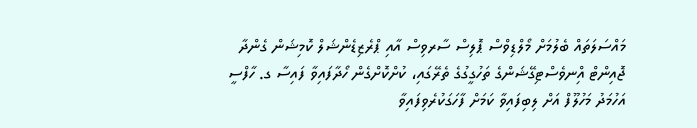މައްސަލަތައް ބެލުމަށް މޯލްޑިވްސް ޕޮލިސް ސާރވިސް އާއި ޕްރެޒިޑެންޝަލް ކޮމިޝަން ގެންދާ ޖޮއިންޓް އިްނވެސްޓިގޭޝަންގެ ތަހުގީގުގެ ތެރޭގައި، ކުށްކޮށްގެން ހޯދާފައިވާ ފައިސާ ގ. ހާފްސީ އަހުމަދު މަހުލޫފް އަށް ލިބިފައިވާ ކަމަށް ފާހަގަކުރެވިފައިވާ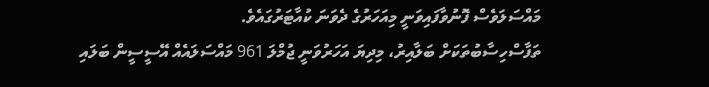މައްސަލަވެސް ފޮނުވާފައިވަނީ މިއަހަރުގެ ދެވަނަ ކުއާޓަރުގައެވެ.
ތަފާސްހިސާބުތަކަށް ބަލާއިރު، މިދިޔަ އަހަރުވަނީ ޖުމްލަ 961 މައްސަލައެއް އޭސީސީން ބަލައި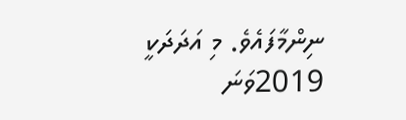ނިންމާފައެވެ. މި އަދަދަކީ 2019ވަނަ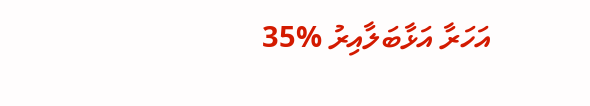އަހަރާ އަޅާބަލާއިރު %35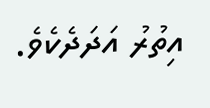އިތުރު އަދަދެކެވެ.